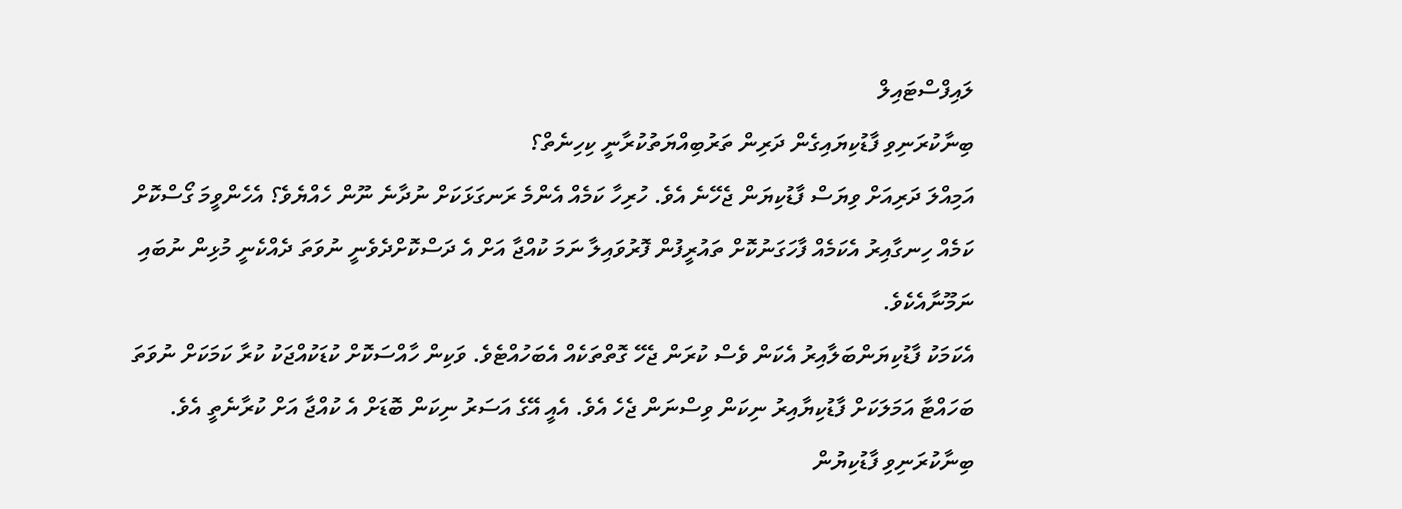ލައިފްސްޓައިލް
ބިނާކުރަނިވި ފާޑުކިޔައިގެން ދަރިން ތަރުބިއްޔަތުކުރާނީ ކިހިނެތް؟
އަމިއްލަ ދަރިއަށް ވިޔަސް ފާޑުކިޔަން ޖެހޭނެ އެވެ. ހުރިހާ ކަމެއް އެންމެ ރަނގަޅަކަށް ނުދާނެ ނޫން ހެއްޔެވެ؟ އެހެންވީމަ ގޯސްކޮށް ކަމެއް ހިނގާއިރު އެކަމެއް ފާހަގަނުކޮށް ތައުރީފުން ފޮރުވައިލާ ނަމަ ކުއްޖާ އަށް އެ ދަސްކޮށްދެވެނީ ނުވަތަ ދެއްކެނީ މުޅިން ނުބައި ނަމޫނާއެކެވެ.
އެކަމަކު ފާޑުކިޔަންބަލާއިރު އެކަން ވެސް ކުރަން ޖެހޭ ގޮތްތަކެއް އެބަހުއްޓެވެ. ވަކިން ހާއްސަކޮށް ކުޑަކުއްޖަކު ކުރާ ކަމަކަށް ނުވަތަ ބަހައްޓާ އަމަލަކަށް ފާޑުކިޔާއިރު ނިކަން ވިސްނަން ޖެހެ އެވެ. އެއީ އޭގެ އަސަރު ނިކަން ބޮޑަށް އެ ކުއްޖާ އަށް ކުރާނެތީ އެވެ.
ބިނާކުރަނިވި ފާޑުކިޔުން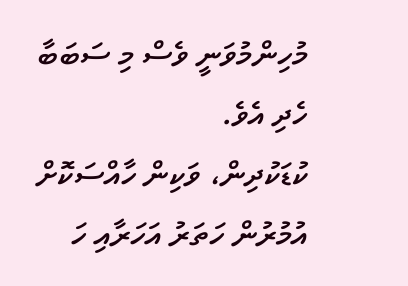މުހިންމުވަނީ ވެސް މި ސަބަބާ ހެދި އެވެ.
ކުޑަކުދިން، ވަކިން ހާއްސަކޮށް އުމުރުން ހަތަރު އަހަރާއި ހަ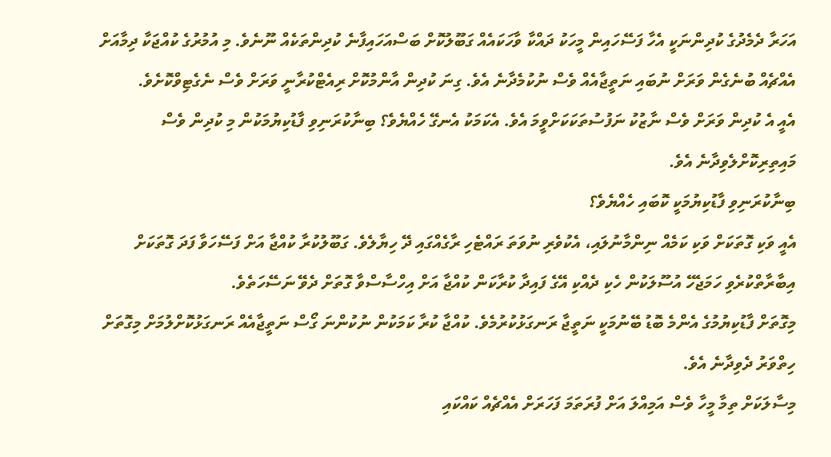އަހަރާ ދެމެދުގެ ކުދިންނަކީ އެހާ ފަސޭހައިން މީހަކު ދައްކާ ވާހަކައެއް ގަބޫލުކޮށް ބަސްއަހައިފާނެ ކުދިންތަކެއް ނޫނެވެ. މި އުމުރުގެ ކުއްޖަކާ ދިމާއަށް އެއްޗެއް ބުނެގެން ވަރަށް ނުބައި ނަތީޖާއެއް ވެސް ނުކުމެދާނެ އެވެ. ގިނަ ކުދިން އާންމުކޮށް ރިއެޓްކުރާނީ ވަރަށް ވެސް ނެގެޓިވްކޮށެވެ.
އެއީ އެ ކުދިން ވަރަށް ވެސް ނާޒުކު ނަފުސުތަކަކަށްވީމަ އެވެ. އެކަމަކު އެނގޭ ހެއްޔެވެ؟ ބިނާކުރަނިވި ފާޑުކިޔުމަކުން މި ކުދިން ވެސް މައިތިރިކޮށްލެވިދާނެ އެވެ.
ބިނާކުރަނިވި ފާޑުކިޔުމަކީ ކޮބައި ހެއްޔެވެ؟
އެއީ ވަކި ގޮތަކަށް ވަކި ކަމެއް ނިންމާނުލައި، އެކުވެރި ނުވަތަ ރައްޓެހި ރާގެއްގައި ދޭ ހިޔާލެވެ. ގަބޫލުކުރާ ކުއްޖާ އަށް ފަސޭހަވާ ފަދަ ގޮތަކަށް އިބާރާތްކުރެވި ހަމަޖެހޭ އުސޫލަކުން ހެކި ދެއްކި އޭގެ ފައިދާ ކުރާކަން ކުއްޖާ އަށް އިހްސާސްވާ ގޮތަށް ދެވޭ ނަސޭހަތެވެ.
މިގޮތަށް ފާޑުކިޔުމުގެ އެންމެ ބޮޑު ބޭނުމަކީ ނަތީޖާ ރަނގަޅުކުރުމެވެ. ކުއްޖާ ކުރާ ކަމަކުން ނުކުންނަ ގޯސް ނަތީޖާއެއް ރަނގަޅުކޮށްލުމަށް މިގޮތަށް ހިތްވަރު ދެވިދާނެ އެވެ.
މިސާލަކަށް ތިމާ މީހާ ވެސް އަމިއްލަ އަށް ފުރަތަމަ ފަހަރަށް އެއްޗެއް ކައްކައި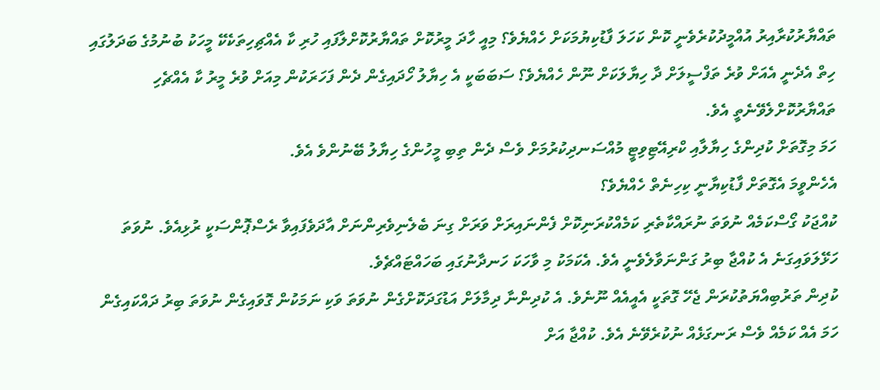ތައްޔާރުކުރާއިރު އުއްމީދުކުރެވެނީ ކޮން ކަހަލަ ފާޑުކިޔުމަކަށް ހެއްޔެވެ؟ މިއީ ހާދަ މީރުކޮށް ތައްޔާރުކޮށްލާފައި ހުރި ކާ އެއްޗިހިތަކެކޭ މީހަކު ބުނުމުގެ ބަދަލުގައި ހިތް އެދެނީ އެއަށް ވުރެ ތަފްސީލަށް ދާ ހިޔާލަކަށް ނޫން ހެއްޔެވެ؟ ސަބަބަކީ އެ ހިޔާލު ހޯދައިގެން ދެން ފަހަރަކުން މިއަށް ވުރެ މީރު ކާ އެއްޗެހި ތައްޔާރުކޮށްލެވޭނެތީ އެވެ.
ހަމަ މިގޮތަށް ކުދިންގެ ހިޔާލާއި ކްރިއޭޓިވިޓީ މުއްސަނދިކުރުމަށް ވެސް ދެން ތިބި މީހުންގެ ހިޔާލު ބޭނުންވެ އެވެ.
އެހެންވީމަ އެގޮތަށް ފާޑުކިޔާނީ ކިހިނެތް ހެއްޔެވެ؟
ކުއްޖަކު ގޯސްކަމެއް ނުވަތަ ނުރައްކާތެރި ކަމެއްކުރަނިކޮށް ފެންނައިރަށް ވަރަށް ގިނަ ބެލެނިވެރިންނަށް އާދަވެފައިވާ ރެސްޕޮންސަކީ ރުޅިއެވެ. ނުވަތަ ހަޅޭލަވައިގަނެ އެ ކުއްޖާ ބިރު ގަންނަވާލެވެނީ އެވެ. އެކަމަކު މި ވާހަކަ ހަނދާނުގައި ބަހައްޓައްޗެވެ.
ކުދިން ތަރުބިއްޔަތުކުރަން ޖެހޭ ގޮތަކީ އެއީއެއް ނޫނެވެ. އެ ކުދިންނާ ދިމާލަށް އަޑުގަދަކޮށްގެން ނުވަތަ ވަކި ނަމަކުން ގޮވައިގެން ނުވަތަ ބިރު ދައްކައިގެން ހަމަ އެއް ކަމެއް ވެސް ރަނގަޅެއް ނުކުރެވޭނެ އެވެ. ކުއްޖާ އަށް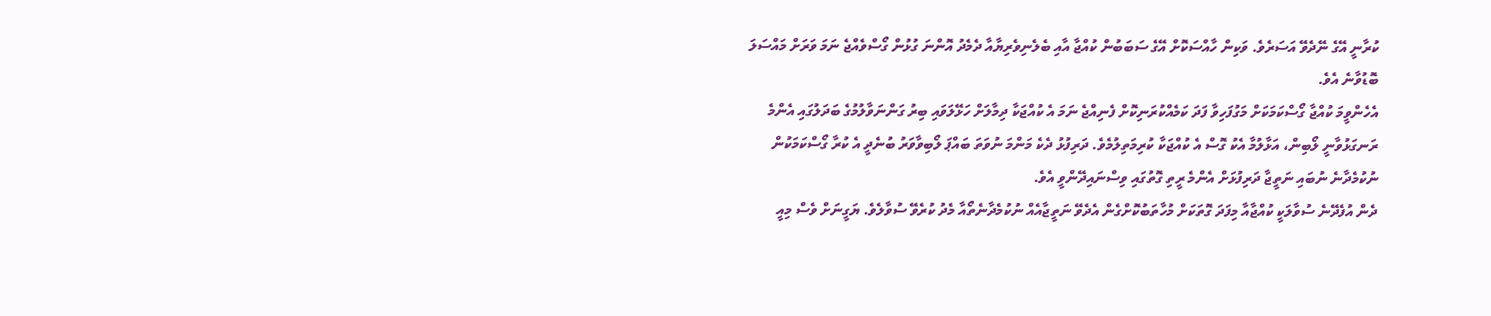ކުރާނީ އޭގެ ނޭދެވޭ އަސަރެވެ. ވަކިން ހާއްސަކޮށް އޭގެ ސަބަބުން ކުއްޖާ އާއި ބެލެނިވެރިޔާއާ ދެމެދު އޮންނަ ގުޅުން ގޯސްވެއްޖެ ނަމަ ވަރަށް މައްސަލަ ބޮޑުވާނެ އެވެ.
އެހެންވީމަ ކުއްޖާ ގޯސްކަމަކަށް މަގުފަހިވާ ފަދަ ކަމެއްކުރަނިކޮށް ފެނިއްޖެ ނަމަ އެ ކުއްޖަކާ ދިމާލަށް ހަޅޭލަވައި ބިރު ގަންނަވާލުމުގެ ބަދަލުގައި އެންމެ ރަނގަޅުވާނީ ލޯބިން، އަޅާލުމާ އެކު ގޮސް އެ ކުއްޖަކާ ކުރިމަތިލުމެވެ. ދަރިފުޅު ދެކެ މަންމަ ނުވަތަ ބައްޕަ ލޯބިވާވަރު ބުނެދީ އެ ކުރާ ގޯސްކަމަކުން ނުކުމެދާނެ ނުބައި ނަތީޖާ ދަރިފުޅަށް އެންމެ ރީތި ގޮތުގައި ވިސްނައިދޭންވީ އެވެ.
ދެން އުފެދޭނެ ސުވާލަކީ ކުއްޖާއާ މިފަދަ ގޮތަކަށް މުހާތަބުކޮށްގެން އެދެވޭ ނަތީޖާއެއް ނުކުމެދާނެތޯއާ މެދު ކުރެވޭ ސުވާލެވެ. ޔަގީނަށް ވެސް މިއީ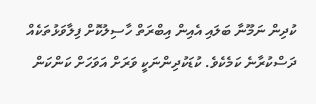ކުދިން ނަމޫނާ ބަލައި އެއިން އިބްރަތް ހާސިލުކޮށް ފިލާވަޅުތަކެއް ދަސްކުރާނެ ކަމެކެވެ. ކުޑަކުދިންނަކީ ވަރަށް އަވަހަށް ކަންކަން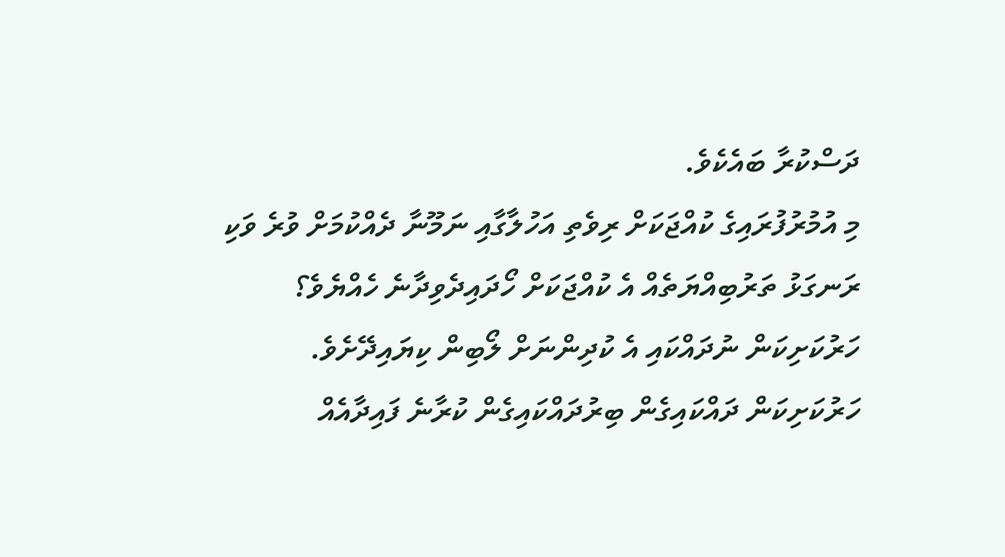ދަސްކުރާ ބައެކެވެ.
މި އުމުރުފުރައިގެ ކުއްޖަކަށް ރިވެތި އަހުލާގާއި ނަމޫނާ ދެއްކުމަށް ވުރެ ވަކި ރަނގަޅު ތަރުބިއްޔަތެއް އެ ކުއްޖަކަށް ހޯދައިދެވިދާނެ ހެއްޔެވެ؟
ހަރުކަށިކަން ނުދައްކައި އެ ކުދިންނަށް ލޯބިން ކިޔައިދޭށެވެ.
ހަރުކަށިކަން ދައްކައިގެން ބިރުދައްކައިގެން ކުރާނެ ފައިދާއެއް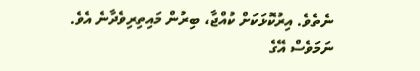ނެތެވެ. އިރުކޮޅަކަށް ކުއްޖާ، ބިރުން މައިތިރިވެދާނެ އެވެ. ނަމަވެސް އޭގެ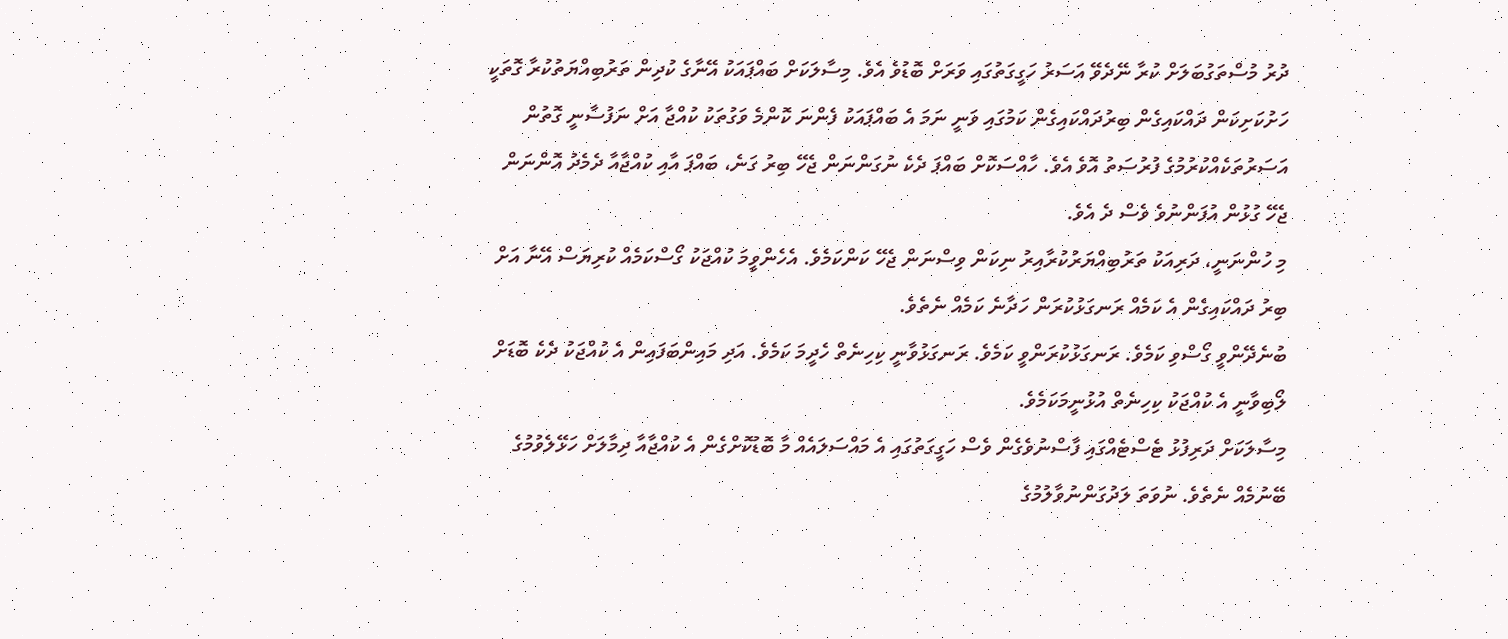ދުރު މުސްތަގުބަލަށް ކުރާ ނޭދެވޭ އަސަރު ހަގީގަތުގައި ވަރަށް ބޮޑުވެ އެވެ. މިސާލަކަށް ބައްޕައަކު އޭނާގެ ކުދިން ތަރުބިއްޔަތުކުރާ ގޮތަކީ ހަށުކަށިކަން ދައްކައިގެން ބިރުދައްކައިގެން ކަމުގައި ވަނީ ނަމަ އެ ބައްޕައަކު ފެންނަ ކޮންމެ ވަގުތަކު ކުއްޖާ އަށް ނަފުސާނީ ގޮތުން އަސަރުތަކެއްކުރުމުގެ ފުރުސަތު އޮވެ އެވެ. ހާއްސަކޮށް ބައްޕަ ދެކެ ނުގަންނަން ޖެހޭ ބިރު ގަނެ، ބައްޕަ އާއި ކުއްޖާއާ ދެމެދު އޮންނަން ޖެހޭ ގުޅުން އުފަންނުވެ ވެސް ދެ އެވެ.
މި ހުންނަނީ، ދަރިއަކު ތަރުބިއްޔަރުކުރާއިރު ނިކަން ވިސްނަން ޖެހޭ ކަންކަމެވެ. އެހެންވީމަ ކުއްޖަކު ގޯސްކަމެއް ކުރިޔަސް އޭނާ އަށް ބިރު ދައްކައިގެން އެ ކަމެއް ރަނގަޅުކުރަން ހަދާނެ ކަމެއް ނެތެވެ.
ބުނެދޭންވީ ގޯސްވި ކަމެވެ. ރަނގަޅުކުރަންވީ ކަމެވެ. ރަނގަޅުވާނީ ކިހިނެތް ހެދީމަ ކަމެވެ. އަދި މައިންބަފައިން އެ ކުއްޖަކު ދެކެ ބޮޑަށް ލޯބިވާނީ އެ ކުއްޖަކު ކިހިނެތް އުޅުނީމަކަމެވެ.
މިސާލަކަށް ދަރިފުޅު ޓެސްޓެއްގައި ފާސްނުވެގެން ވެސް ހަގީގަތުގައި އެ މައްސަލައެއް މާ ބޮޑުކޮށްގެން އެ ކުއްޖާއާ ދިމާލަށް ހަޅޭލެވުމުގެ ބޭނުމެއް ނެތެވެ. ނުވަތަ ލަދުގަންނުވާލުމުގެ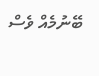ބޭނުމެއް ވެސް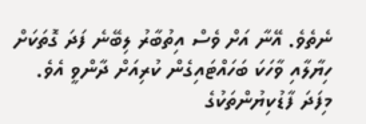ނެތެވެ. އޭނާ އަށް ވެސް އިތުބާރު ލިބޭނެ ފަދަ ގޮތަކަށް ހިޔާލާއި ވާހަކަ ބަހައްޓައިގެން ކުރިއަށް ދާންވީ އެވެ.
މިފަދަ ފާޑުކިޔުންތަކުގެ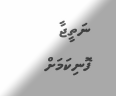ނަތީޖާ ފޮނިކަމަށް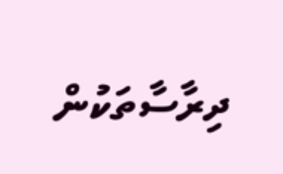ދިރާސާތަކުން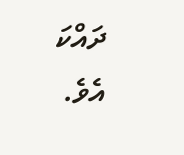ދައްކަ އެވެ.